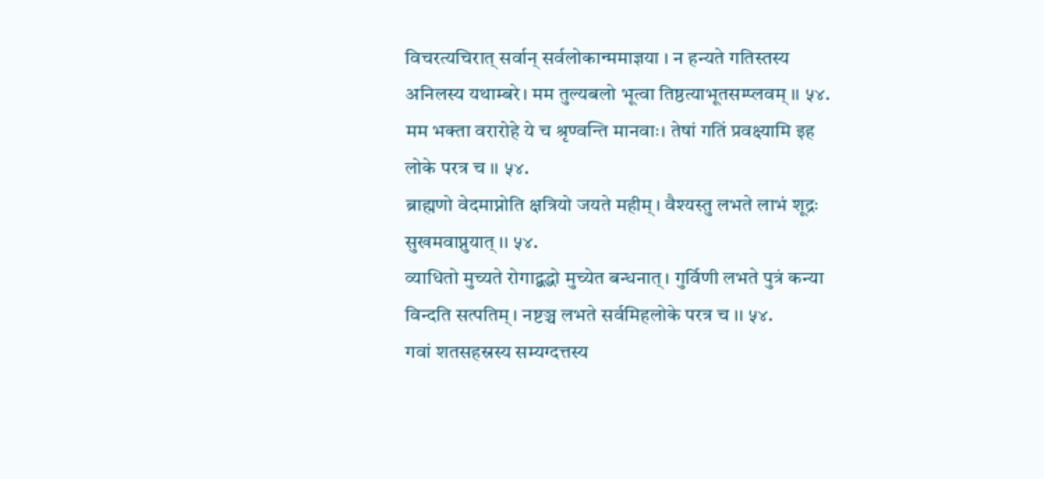विचरत्यचिरात् सर्वान् सर्वलोकान्ममाज्ञया । न हन्यते गतिस्तस्य अनिलस्य यथाम्बरे। मम तुल्यबलो भूत्वा तिष्ठत्याभूतसम्प्लवम् ।। ५४.
मम भक्ता वरारोहे ये च श्रृण्वन्ति मानवाः। तेषां गतिं प्रवक्ष्यामि इह लोके परत्र च ।। ५४.
ब्राह्मणो वेदमाप्नोति क्षत्रियो जयते महीम्। वैश्यस्तु लभते लाभं शूद्रः सुखमवाप्नुयात् ।। ५४.
व्याधितो मुच्यते रोगाद्बद्धो मुच्येत बन्धनात्। गुर्विणी लभते पुत्रं कन्या विन्दति सत्पतिम्। नष्टञ्च लभते सर्वमिहलोके परत्र च ।। ५४.
गवां शतसहस्रस्य सम्यग्दत्तस्य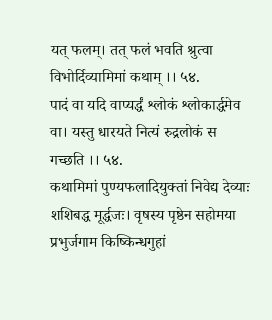यत् फलम्। तत् फलं भवति श्रुत्वा विभोर्दिव्यामिमां कथाम् ।। ५४.
पादं वा यदि वाप्यर्द्धं श्लोकं श्लोकार्द्धमेव वा। यस्तु धारयते नित्यं रुद्रलोकं स गच्छति ।। ५४.
कथामिमां पुण्यफलादियुक्तां निवेद्य देव्याः शशिबद्ध मूर्द्धजः। वृषस्य पृष्ठेन सहोमया प्रभुर्जगाम किष्किन्धगुहां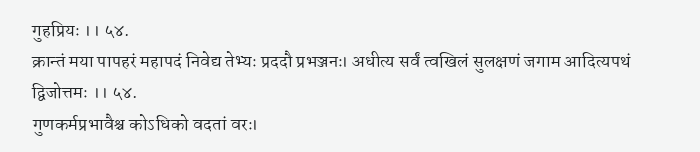गुहप्रियः ।। ५४.
क्रान्तं मया पापहरं महापदं निवेद्य तेभ्यः प्रददौ प्रभञ्जनः। अधीत्य सर्वं त्वखिलं सुलक्षणं जगाम आदित्यपथं द्विजोत्तमः ।। ५४.
गुणकर्मप्रभावैश्च कोऽधिको वदतां वरः।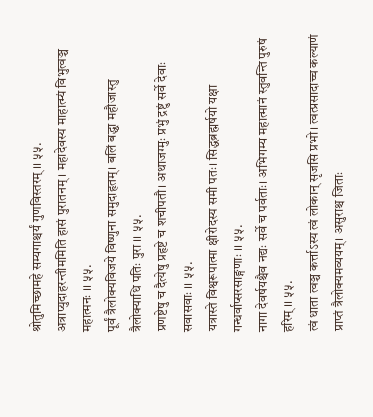श्रोतुमिच्छामहे सम्यगाश्चर्यं गुणविस्तरम् ।। ५५.
अत्राप्युदाहरन्तीममिति हासं पुरातनम् । महादेवस्य माहात्म्यं विभुत्वञ्च महात्मनः ।। ५५.
पूर्वं त्रैलोक्यविजये विष्णुना समुदाहृतम्। बलिं बद्ध्वा महौजास्तु त्रैलोक्याधि पतिः पुरा ।। ५५.
प्रणष्टेषु च दैत्येषु प्रहृष्टे च शचीपतौ। अथाजग्मुः प्रभुं द्रष्टुं सर्वे देवाः सवासवाः ।। ५५.
यत्रास्ते विश्वरूपात्मा क्षीरोदस्य समी पतः। सिद्धब्रह्मर्षयो यक्षा गन्धर्वाप्सरसाङ्गणाः ।। ५५.
नागा देवर्षयश्चैव नद्यः सर्वे च पर्वताः। अभिगम्य महात्मानं स्तुवन्ति पुरुषं हरिम् ।। ५५.
त्वं धाता त्वञ्च कर्त्ताऽस्य त्वं लोकान् सृजसि प्रभो। त्वत्प्रसादाच्च कल्याणं प्राप्तं त्रैलोक्यमव्ययम्। असुराश्च जिताः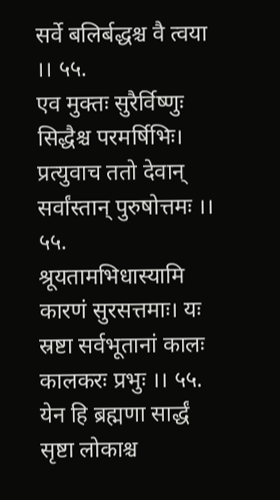सर्वे बलिर्बद्धश्च वै त्वया ।। ५५.
एव मुक्तः सुरैर्विष्णुः सिद्धैश्च परमर्षिभिः। प्रत्युवाच ततो देवान् सर्वांस्तान् पुरुषोत्तमः ।। ५५.
श्रूयतामभिधास्यामि कारणं सुरसत्तमाः। यः स्रष्टा सर्वभूतानां कालः कालकरः प्रभुः ।। ५५.
येन हि ब्रह्मणा सार्द्धं सृष्टा लोकाश्च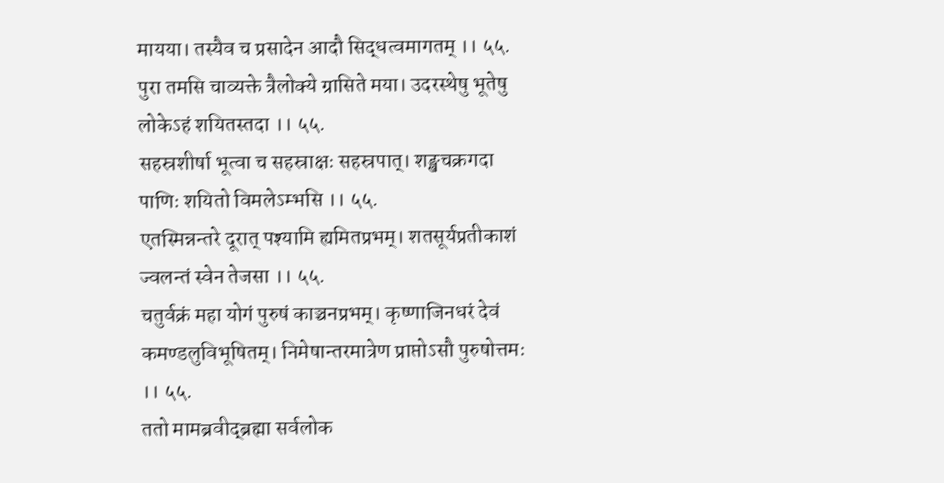मायया। तस्यैव च प्रसादेन आदौ सिद्धत्वमागतम् ।। ५५.
पुरा तमसि चाव्यक्ते त्रैलोक्ये ग्रासिते मया। उदरस्थेषु भूतेषु लोकेऽहं शयितस्तदा ।। ५५.
सहस्रशीर्षा भूत्वा च सहस्राक्षः सहस्रपात्। शङ्खचक्रगदा पाणिः शयितो विमलेऽम्भसि ।। ५५.
एतस्मिन्नन्तरे दूरात् पश्यामि ह्यमितप्रभम्। शतसूर्यप्रतीकाशं ज्वलन्तं स्वेन तेजसा ।। ५५.
चतुर्वक्रं महा योगं पुरुषं काञ्चनप्रभम्। कृष्णाजिनधरं देवं कमण्डलुविभूषितम्। निमेषान्तरमात्रेण प्राप्तोऽसौ पुरुषोत्तमः ।। ५५.
ततो मामब्रवीद्ब्रह्मा सर्वलोक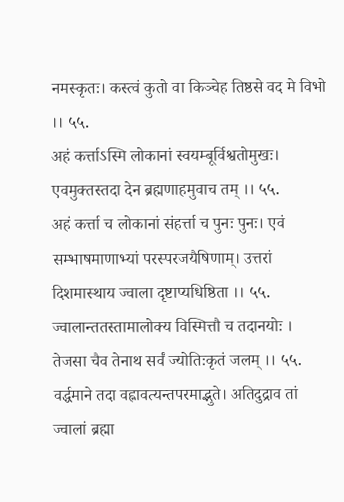नमस्कृतः। कस्त्वं कुतो वा किञ्चेह तिष्ठसे वद मे विभो ।। ५५.
अहं कर्त्ताऽस्मि लोकानां स्वयम्बूर्विश्वतोमुखः। एवमुक्तस्तदा देन ब्रह्मणाहमुवाच तम् ।। ५५.
अहं कर्त्ता च लोकानां संहर्त्ता च पुनः पुनः। एवं सम्भाषमाणाभ्यां परस्परजयैषिणाम्। उत्तरां दिशमास्थाय ज्वाला दृष्टाप्यधिष्ठिता ।। ५५.
ज्वालान्ततस्तामालोक्य विस्मित्तौ च तदानयोः । तेजसा चैव तेनाथ सर्वं ज्योतिःकृतं जलम् ।। ५५.
वर्द्धमाने तदा वह्नावत्यन्तपरमाद्भुते। अतिदुद्राव तां ज्वालां ब्रह्मा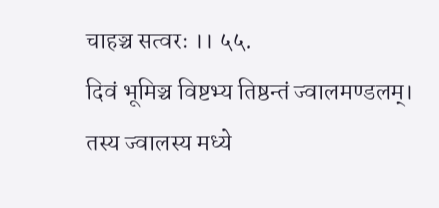चाहञ्च सत्वरः ।। ५५.
दिवं भूमिञ्च विष्टभ्य तिष्ठन्तं ज्वालमण्डलम्। तस्य ज्वालस्य मध्ये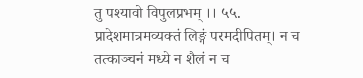तु पश्यावो विपुलप्रभम् ।। ५५.
प्रादेशमात्रमव्यक्तं लिङ्गं परमदीपितम्। न च तत्काञ्चनं मध्ये न शैलं न च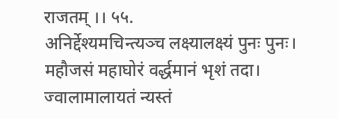राजतम् ।। ५५.
अनिर्द्देश्यमचिन्त्यञ्च लक्ष्यालक्ष्यं पुनः पुनः। महौजसं महाघोरं वर्द्धमानं भृशं तदा। ज्वालामालायतं न्यस्तं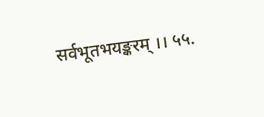सर्वभूतभयङ्करम् ।। ५५.